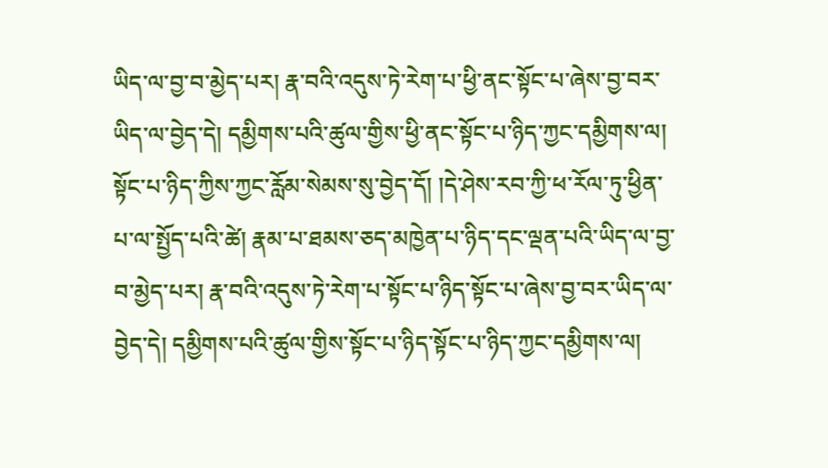ཡིད་ལ་བྱ་བ་མྱེད་པར། རྣ་བའི་འདུས་ཏེ་རེག་པ་ཕྱི་ནང་སྟོང་པ་ཞེས་བྱ་བར་ཡིད་ལ་བྱེད་དེ། དམྱིགས་པའི་ཚུལ་གྱིས་ཕྱི་ནང་སྟོང་པ་ཉིད་ཀྱང་དམྱིགས་ལ། སྟོང་པ་ཉིད་ཀྱིས་ཀྱང་རློམ་སེམས་སུ་བྱེད་དོ། །དེ་ཤེས་རབ་ཀྱི་ཕ་རོལ་ཏུ་ཕྱིན་པ་ལ་སྤྱོད་པའི་ཚེ། རྣམ་པ་ཐམས་ཅད་མཁྱེན་པ་ཉིད་དང་ལྡན་པའི་ཡིད་ལ་བྱ་བ་མྱེད་པར། རྣ་བའི་འདུས་ཏེ་རེག་པ་སྟོང་པ་ཉིད་སྟོང་པ་ཞེས་བྱ་བར་ཡིད་ལ་བྱེད་དེ། དམྱིགས་པའི་ཚུལ་གྱིས་སྟོང་པ་ཉིད་སྟོང་པ་ཉིད་ཀྱང་དམྱིགས་ལ།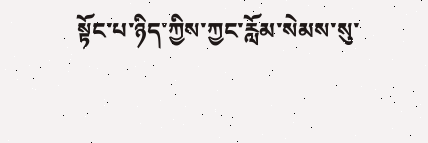སྟོང་པ་ཉིད་ཀྱིས་ཀྱང་རློམ་སེམས་སུ་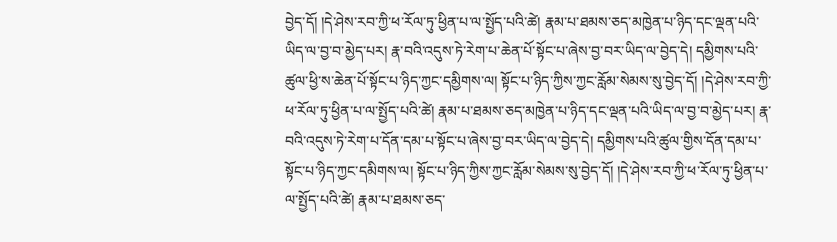བྱེད་དོ། །དེ་ཤེས་རབ་ཀྱི་ཕ་རོལ་ཏུ་ཕྱིན་པ་ལ་སྤྱོད་པའི་ཚེ། རྣམ་པ་ཐམས་ཅད་མཁྱེན་པ་ཉིད་དང་ལྡན་པའི་ཡིད་ལ་བྱ་བ་མྱེད་པར། རྣ་བའི་འདུས་ཏེ་རེག་པ་ཆེན་པོ་སྟོང་པ་ཞེས་བྱ་བར་ཡིད་ལ་བྱེད་དེ། དམྱིགས་པའི་ཚུལ་ཕྱི་ས་ཆེན་པོ་སྟོང་པ་ཉིད་ཀྱང་དམྱིགས་ལ། སྟོང་པ་ཉིད་ཀྱིས་ཀྱང་རློམ་སེམས་སུ་བྱེད་དོ། །དེ་ཤེས་རབ་ཀྱི་ཕ་རོལ་ཏུ་ཕྱིན་པ་ལ་སྤྱོད་པའི་ཚེ། རྣམ་པ་ཐམས་ཅད་མཁྱེན་པ་ཉིད་དང་ལྡན་པའི་ཡིད་ལ་བྱ་བ་མྱེད་པར། རྣ་བའི་འདུས་ཏེ་རེག་པ་དོན་དམ་པ་སྟོང་པ་ཞེས་བྱ་བར་ཡིད་ལ་བྱེད་དེ། དམྱིགས་པའི་ཚུལ་གྱིས་དོན་དམ་པ་སྟོང་པ་ཉིད་ཀྱང་དམིགས་ལ། སྟོང་པ་ཉིད་ཀྱིས་ཀྱང་རློམ་སེམས་སུ་བྱེད་དོ། །དེ་ཤེས་རབ་ཀྱི་ཕ་རོལ་ཏུ་ཕྱིན་པ་ལ་སྤྱོད་པའི་ཚེ། རྣམ་པ་ཐམས་ཅད་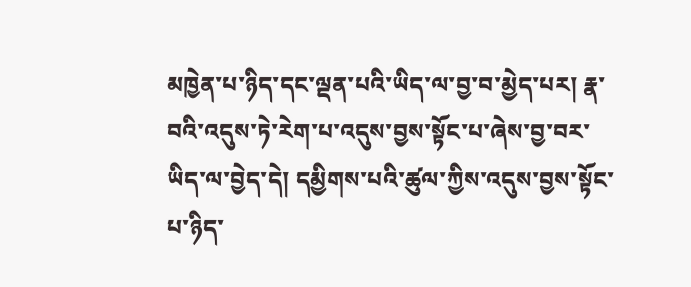མཁྱེན་པ་ཉིད་དང་ལྡན་པའི་ཡིད་ལ་བྱ་བ་མྱེད་པར། རྣ་བའི་འདུས་ཏེ་རེག་པ་འདུས་བྱས་སྟོང་པ་ཞེས་བྱ་བར་ཡིད་ལ་བྱེད་དེ། དམྱིགས་པའི་ཚུལ་ཀྱིས་འདུས་བྱས་སྟོང་པ་ཉིད་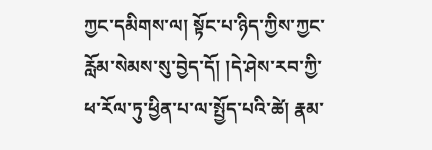ཀྱང་དམིགས་ལ། སྟོང་པ་ཉིད་ཀྱིས་ཀྱང་རློམ་སེམས་སུ་བྱེད་དོ། །དེ་ཤེས་རབ་ཀྱི་ཕ་རོལ་ཏུ་ཕྱིན་པ་ལ་སྤྱོད་པའི་ཚེ། རྣམ་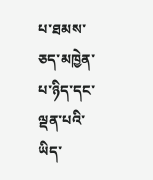པ་ཐམས་ཅད་མཁྱེན་པ་ཉིད་དང་ལྡན་པའི་ཡིད་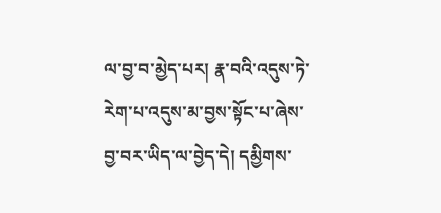ལ་བྱ་བ་མྱེད་པར། རྣ་བའི་འདུས་ཏེ་རེག་པ་འདུས་མ་བྱས་སྟོང་པ་ཞེས་བྱ་བར་ཡིད་ལ་བྱེད་དེ། དམྱིགས་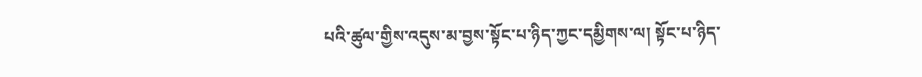པའི་ཚུལ་གྱིས་འདུས་མ་བྱས་སྟོང་པ་ཉིད་ཀྱང་དམྱིགས་ལ། སྟོང་པ་ཉིད་